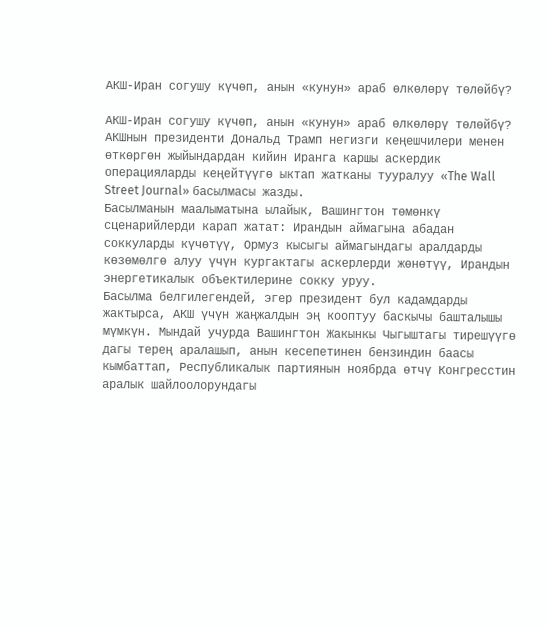АКШ-Иран согушу күчөп, анын «кунун» араб өлкөлөрү төлөйбү?

АКШ-Иран согушу күчөп, анын «кунун» араб өлкөлөрү төлөйбү?
АКШнын президенти Дональд Трамп негизги кеңешчилери менен өткөргөн жыйындардан кийин Иранга каршы аскердик операцияларды кеңейтүүгө ыктап жатканы тууралуу «The Wall Street Journal» басылмасы жазды.
Басылманын маалыматына ылайык, Вашингтон төмөнкү сценарийлерди карап жатат: Ирандын аймагына абадан соккуларды күчөтүү, Ормуз кысыгы аймагындагы аралдарды көзөмөлгө алуу үчүн кургактагы аскерлерди жөнөтүү, Ирандын энергетикалык объектилерине сокку уруу.
Басылма белгилегендей, эгер президент бул кадамдарды жактырса, АКШ үчүн жаңжалдын эң кооптуу баскычы башталышы мүмкүн. Мындай учурда Вашингтон Жакынкы Чыгыштагы тирешүүгө дагы терең аралашып, анын кесепетинен бензиндин баасы кымбаттап, Республикалык партиянын ноябрда өтчү Конгресстин аралык шайлоолорундагы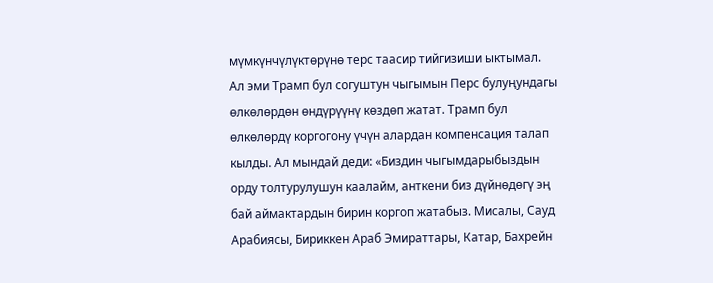мүмкүнчүлүктөрүнө терс таасир тийгизиши ыктымал.
Ал эми Трамп бул согуштун чыгымын Перс булуңундагы өлкөлөрдөн өндүрүүнү көздөп жатат. Трамп бул өлкөлөрдү коргогону үчүн алардан компенсация талап кылды. Ал мындай деди: «Биздин чыгымдарыбыздын орду толтурулушун каалайм, анткени биз дүйнөдөгү эң бай аймактардын бирин коргоп жатабыз. Мисалы, Сауд Арабиясы, Бириккен Араб Эмираттары, Катар, Бахрейн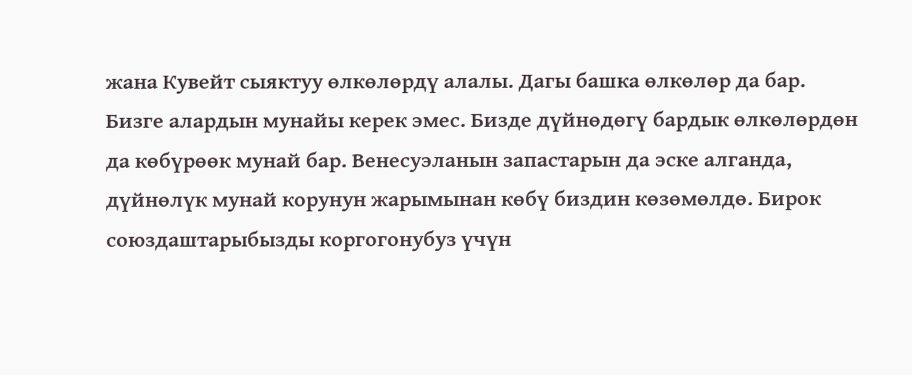жана Кувейт сыяктуу өлкөлөрдү алалы. Дагы башка өлкөлөр да бар. Бизге алардын мунайы керек эмес. Бизде дүйнөдөгү бардык өлкөлөрдөн да көбүрөөк мунай бар. Венесуэланын запастарын да эске алганда, дүйнөлүк мунай корунун жарымынан көбү биздин көзөмөлдө. Бирок союздаштарыбызды коргогонубуз үчүн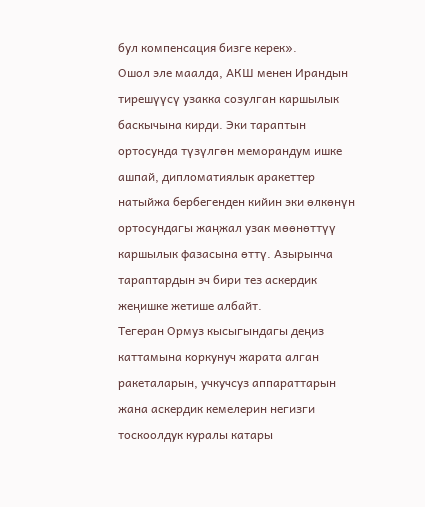бул компенсация бизге керек».
Ошол эле маалда, АКШ менен Ирандын тирешүүсү узакка созулган каршылык баскычына кирди. Эки тараптын ортосунда түзүлгөн меморандум ишке ашпай, дипломатиялык аракеттер натыйжа бербегенден кийин эки өлкөнүн ортосундагы жаңжал узак мөөнөттүү каршылык фазасына өттү. Азырынча тараптардын эч бири тез аскердик жеңишке жетише албайт.
Тегеран Ормуз кысыгындагы деңиз каттамына коркунуч жарата алган ракеталарын, учкучсуз аппараттарын жана аскердик кемелерин негизги тоскоолдук куралы катары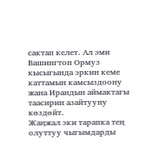сактап келет. Ал эми Вашингтон Ормуз кысыгында эркин кеме каттамын камсыздоону жана Ирандын аймактагы таасирин азайтууну көздөйт.
Жаңжал эки тарапка тең олуттуу чыгымдарды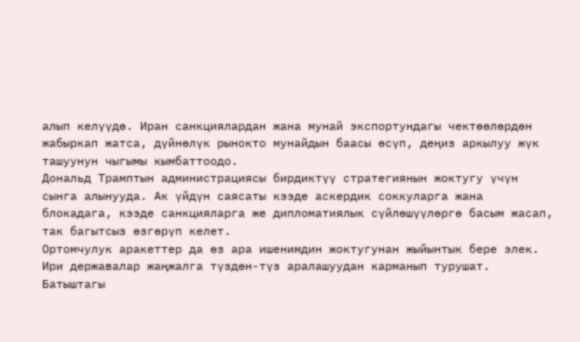алып келүүдө. Иран санкциялардан жана мунай экспортундагы чектөөлөрдөн жабыркап жатса, дүйнөлүк рынокто мунайдын баасы өсүп, деңиз аркылуу жүк ташуунун чыгымы кымбаттоодо.
Дональд Трамптын администрациясы бирдиктүү стратегиянын жоктугу үчүн сынга алынууда. Ак үйдүн саясаты кээде аскердик соккуларга жана блокадага, кээде санкцияларга же дипломатиялык сүйлөшүүлөргө басым жасап, так багытсыз өзгөрүп келет.
Ортомчулук аракеттер да өз ара ишенимдин жоктугунан жыйынтык бере элек. Ири державалар жаңжалга түздөн-түз аралашуудан карманып турушат. Батыштагы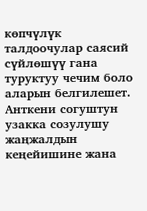көпчүлүк талдоочулар саясий сүйлөшүү гана туруктуу чечим боло аларын белгилешет. Анткени согуштун узакка созулушу жаңжалдын кеңейишине жана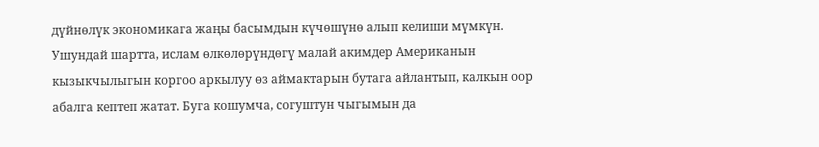дүйнөлүк экономикага жаңы басымдын күчөшүнө алып келиши мүмкүн.
Ушундай шартта, ислам өлкөлөрүндөгү малай акимдер Американын кызыкчылыгын коргоо аркылуу өз аймактарын бутага айлантып, калкын оор абалга кептеп жатат. Буга кошумча, согуштун чыгымын да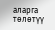аларга төлөтүү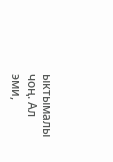ыктымалы чоң. Ал эми,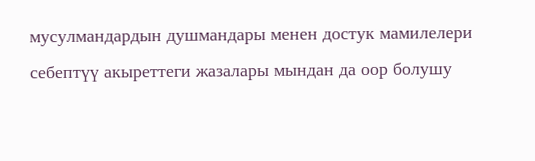мусулмандардын душмандары менен достук мамилелери себептүү акыреттеги жазалары мындан да оор болушу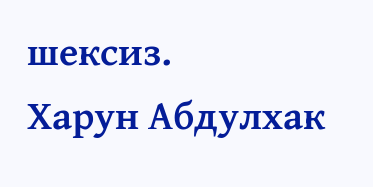шексиз.
Харун Абдулхак